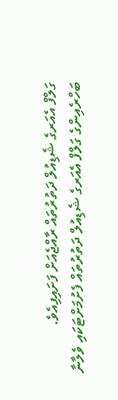ގަލްފް އެއަރގެ ޝެޑިއުލް ދަތުރުތައް ރާއްޖެއަށް ފަށައިފިއެވެ.
ބަހްރެއިންގެ ގަލްފް އެއަރގެ ޝެޑިއުލް ދަތުރުތައް ފެށުމަށްޓަކައި ވެލާނާ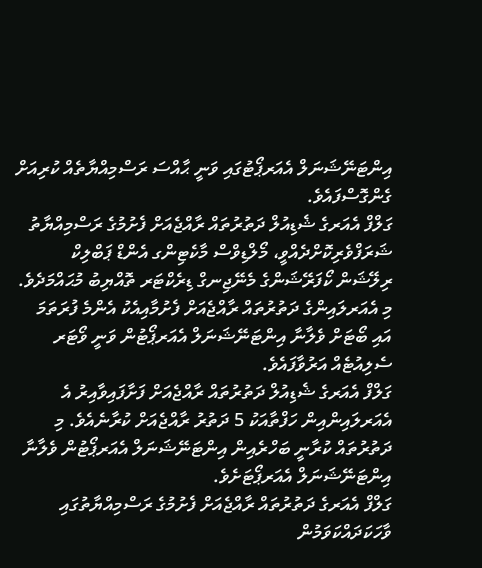އިންޓަނޭޝަނަލް އެއަރޕޯޓުގައި ވަނީ ޙާއްސަ ރަސްމިއްޔާތެއް ކުރިއަށް ގެންގޮސްފައެވެ.
ގަލްފް އެއަރގެ ޝެޑިއުލް ދަތުރުތައް ރާއްޖެއަށް ފެށުމުގެ ރަސްމިއްޔާތު ޝަރަފްވެރިކޮށްދެއްވީ، މޯލްޑިވްސް މާކެޓިންގ އެންޑް ޕަބްލިކް ރިލޭޝަން ކޯފަރޭޝަންގެ މެނޭޖިނގް ޑިރެކްޓަރ ތޮއްޔިބު މުޙައްމަދެވެ. މި އެއަރލައިންގެ ދަތުރުތައް ރާއްޖެއަށް ފެށުމާއިއެކު އެންމެ ފުރަތަމަ އައި ބޯޓަށް ވެލާނާ އިންޓަނޭޝަނަލް އެއަރޕޯޓުން ވަނީ ވޯޓަރ ސެލިއުޓެއް އަރުވާފައެވެ.
ގަލްފް އެއަރގެ ޝެޑިއުލް ދަތުރުތައް ރާއްޖެއަށް ފަށާފައިވާއިރު އެ އެއަރލައިންއިން ހަފްތާއަކު 5 ދަތުރު ރާއްޖެއަށް ކުރާނެއެވެ. މި ދަތުރުތައް ކުރާނީ ބަހްރެއިން އިންޓަނޭޝަނަލް އެއަރޕޯޓުން ވެލާނާ އިންޓަނޭޝަނަލް އެއަރޕޯޓަށެވެ.
ގަލްފް އެއަރގެ ދަތުރުތައް ރާއްޖެއަށް ފެށުމުގެ ރަސްމިއްޔާތުގައި ވާހަކަދައްކަވަމުން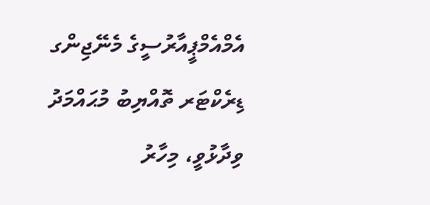އެމްއެމްޕީއާރުސީގެ މެނޭޖިންގ ޑިރެކްޓަރ ތޮއްޔިބު މުޙައްމަދު ވިދާޅުވީ، މިހާރު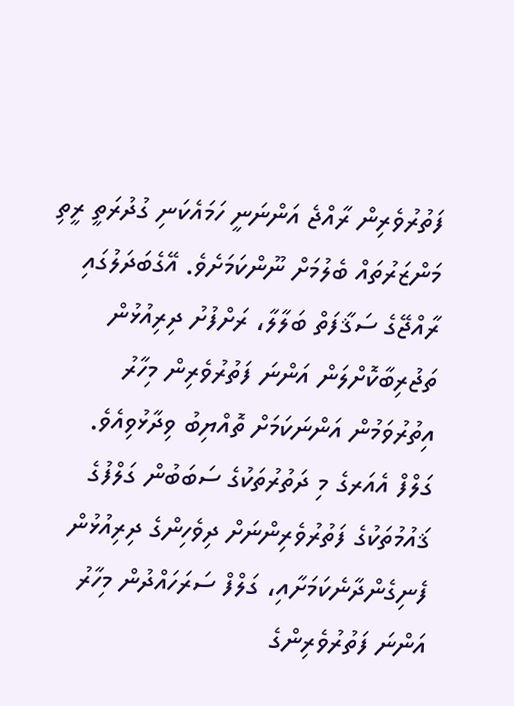ފަތުރުވެރިން ރާއްޖެ އަންނަނީ ހަމައެކަނި ގުދުރަތީ ރީތި މަންޒަރުތައް ބެލުމަށް ނޫންކަމަށެވެ. އޭގެބަދަލުގައި ރާއްޖޭގެ ސަޤާފަތް ބަލާލާ، ރަށްފުށު ދިރިއުޅުން ތަޖުރިބާކޮށްލަން އަންނަ ފަތުރުވެރިން މިހާރު އިތުރުވަމުން އަންނަކަމަށް ތޮއްޔިބު ވިދާޅުވިއެވެ.
ގަލްފް އެއަރގެ މި ދަތުރުތަކުގެ ސަބަބުން ގަލްފުގެ ޤައުމުތަކުގެ ފަތުރުވެރިންނަށް ދިވެހިންގެ ދިރިއުޅުން ފެނިގެންދާނެކަމަށާއި، ގަލްފް ސަރަހައްދުން މިހާރު އަންނަ ފަތުރުވެރިންގެ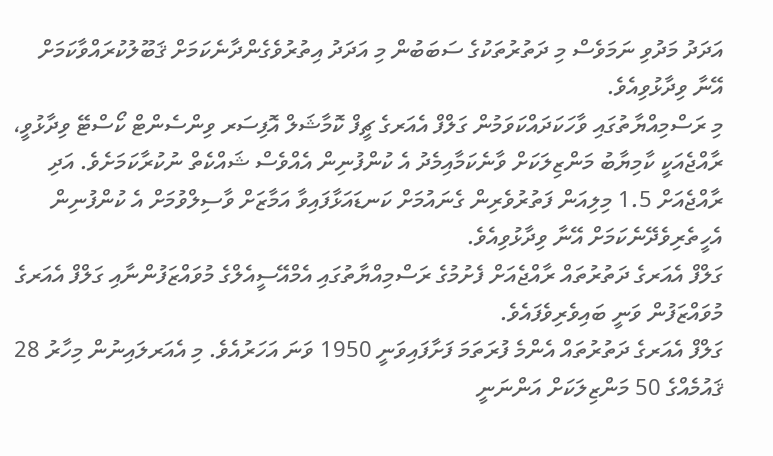އަދަދު މަދުވި ނަމަވެސް މި ދަތުރުތަކުގެ ސަބަބުން މި އަދަދު އިތުރުވެގެންދާނެކަމަށް ޤަބޫލުކުރައްވާކަމަށް އޭނާ ވިދާޅުވިއެވެ.
މި ރަސްމިއްޔާތުގައި ވާހަކަދައްކަވަމުން ގަލްފް އެއަރގެ ޗީފް ކޮމާޝަލް އޮފިސަރ ވިންސެންޓް ކޯސްޓޭ ވިދާޅުވީ، ރާއްޖެއަކީ ކާމިޔާބު މަންޒިލަކަށް ވާނެކަމާއިމެދު އެ ކުންފުނިން އެއްވެސް ޝައްކެތް ނުކުރާކަމަށެވެ. އަދި ރާއްޖެއަށް 1.5 މިލިއަން ފަތުރުވެރިން ގެނައުމަށް ކަނޑައަޅާފައިވާ އަމާޒަށް ވާސިލްވުމަށް އެ ކުންފުނިން އެހީތެރިވެދޭނެކަމަށް އޭނާ ވިދާޅުވިއެވެ.
ގަލްފް އެއަރގެ ދަތުރުތައް ރާއްޖެއަށް ފެށުމުގެ ރަސްމިއްޔާތުގައި އެމްއޭސީއެލްގެ މުވައްޒަފުންނާއި ގަލްފް އެއަރގެ މުވައްޒަފުން ވަނީ ބައިވެރިވެފައެވެ.
ގަލްފް އެއަރގެ ދަތުރުތައް އެންމެ ފުރަތަމަ ފަށާފައިވަނީ 1950 ވަނަ އަހަރުއެވެ. މި އެއަރލައިނުން މިހާރު 28 ޤައުމެއްގެ 50 މަންޒިލަކަށް އަންނަނީ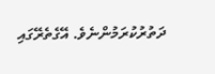ދަތުރުކުރަމުންނެވެ. އޭގެތެރޭގައި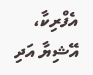އެފްރިކާ، އޭޝިޔާ އަދި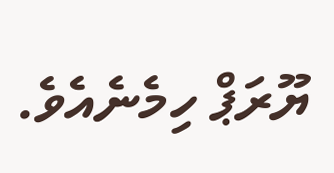ޔޫރަޕް ހިމެނެއެވެ.